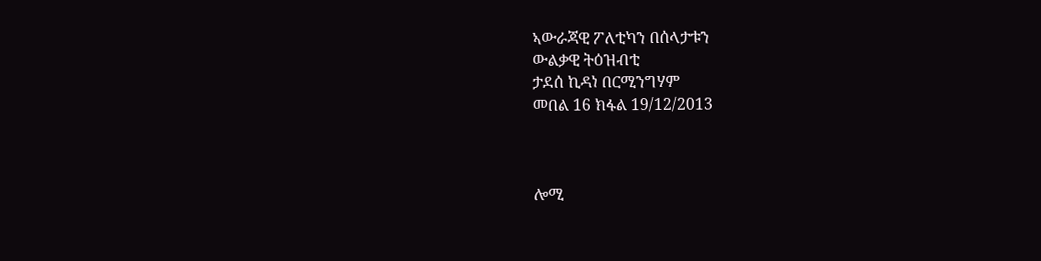ኣውራጃዊ ፖለቲካን በሰላታቱን
ውልቃዊ ትዕዝብቲ
ታደሰ ኪዳነ በርሚንግሃም
መበል 16 ክፋል 19/12/2013



ሎሚ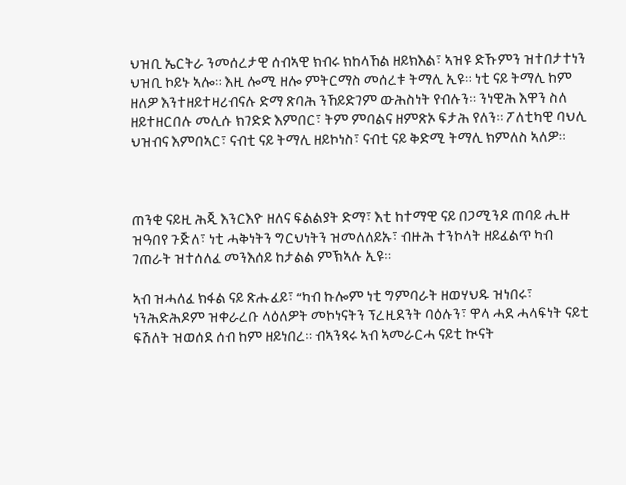ህዝቢ ኤርትራ ንመሰረታዊ ሰብኣዊ ክብሩ ክከላኸል ዘይክእል፣ ኣዝዩ ድኹምን ዝተበታተነን ህዝቢ ኮይኑ ኣሎ። እዚ ሎሚ ዘሎ ምትርማስ መሰረቱ ትማሊ ኢዩ። ነቲ ናይ ትማሊ ከም ዘለዎ እንተዘይተዛሪብናሉ ድማ ጽባሕ ንኸይድገም ውሕስነት የብሉን። ንነዊሕ እዋን ስለ ዘይተዘርበሉ መሊሱ ክገድድ እምበር፣ ትም ምባልና ዘምጽኦ ፍታሕ የለን። ፖለቲካዊ ባህሊ ህዝብና እምበኣር፣ ናብቲ ናይ ትማሊ ዘይኮነስ፣ ናብቲ ናይ ቅድሚ ትማሊ ክምለስ ኣለዎ።



ጠንቂ ናይዚ ሕጂ እንርእዮ ዘለና ፍልልያት ድማ፣ እቲ ከተማዊ ናይ በጋሚንዶ ጠባይ ሒዙ ዝዓበየ ጉጅለ፣ ነቲ ሓቅነትን ግርህነትን ዝመለለይኡ፣ ብዙሕ ተንኮላት ዘይፈልጥ ካብ ገጠራት ዝተሰለፈ መንእሰይ ከታልል ምኽኣሉ ኢዩ።

ኣብ ዝሓለፈ ክፋል ናይ ጽሑፈይ፣ “ካብ ኩሎም ነቲ ግምባራት ዘወሃህዱ ዝነበሩ፣ ነንሕድሕዶም ዝቀራረቡ ላዕለዎት መኮነናትን ፕረዚደንት ባዕሉን፣ ዋላ ሓደ ሓላፍነት ናይቲ ፍሽለት ዝወሰደ ሰብ ከም ዘይነበረ። ብኣንጻሩ ኣብ ኣመራርሓ ናይቲ ኲናት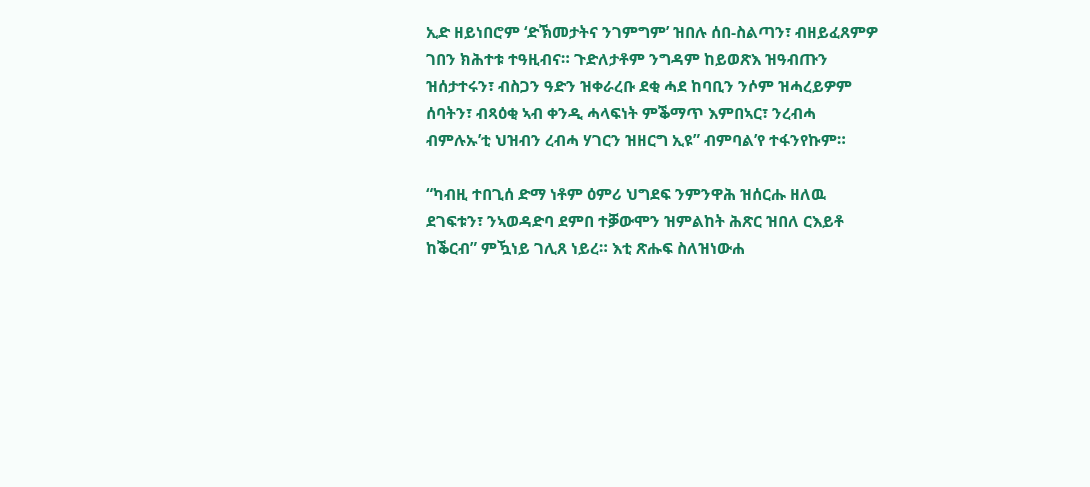ኢድ ዘይነበሮም ‘ድኽመታትና ንገምግም’ ዝበሉ ሰበ-ስልጣን፣ ብዘይፈጸምዎ ገበን ክሕተቱ ተዓዚብና። ጉድለታቶም ንግዳም ከይወጽእ ዝዓብጡን ዝሰታተሩን፣ ብስጋን ዓድን ዝቀራረቡ ደቂ ሓደ ከባቢን ንሶም ዝሓረይዎም ሰባትን፣ ብጻዕቂ ኣብ ቀንዲ ሓላፍነት ምቕማጥ እምበኣር፣ ንረብሓ ብምሉኡ’ቲ ህዝብን ረብሓ ሃገርን ዝዘርግ ኢዩ” ብምባል’የ ተፋንየኩም።

“ካብዚ ተበጊሰ ድማ ነቶም ዕምሪ ህግደፍ ንምንዋሕ ዝሰርሑ ዘለዉ ደገፍቱን፣ ንኣወዳድባ ደምበ ተቓውሞን ዝምልከት ሕጽር ዝበለ ርእይቶ ከቕርብ” ምዃነይ ገሊጸ ነይረ። እቲ ጽሑፍ ስለዝነውሐ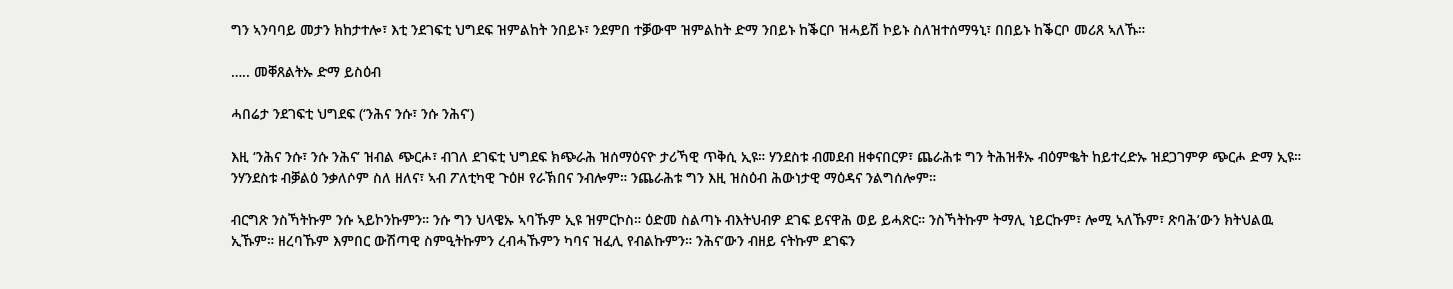ግን ኣንባባይ መታን ክከታተሎ፣ እቲ ንደገፍቲ ህግደፍ ዝምልከት ንበይኑ፣ ንደምበ ተቓውሞ ዝምልከት ድማ ንበይኑ ከቕርቦ ዝሓይሽ ኮይኑ ስለዝተሰማዓኒ፣ በበይኑ ከቕርቦ መሪጸ ኣለኹ።

….. መቐጸልትኡ ድማ ይስዕብ

ሓበሬታ ንደገፍቲ ህግደፍ (‘ንሕና ንሱ፣ ንሱ ንሕና’)

እዚ ‘ንሕና ንሱ፣ ንሱ ንሕና’ ዝብል ጭርሖ፣ ብገለ ደገፍቲ ህግደፍ ክጭራሕ ዝሰማዕናዮ ታሪኻዊ ጥቅሲ ኢዩ። ሃንደስቱ ብመደብ ዘቀናበርዎ፣ ጨራሕቱ ግን ትሕዝቶኡ ብዕምቈት ከይተረድኡ ዝደጋገምዎ ጭርሖ ድማ ኢዩ። ንሃንደስቱ ብቓልዕ ንቃለሶም ስለ ዘለና፣ ኣብ ፖለቲካዊ ጉዕዞ የራኽበና ንብሎም። ንጨራሕቱ ግን እዚ ዝስዕብ ሕውነታዊ ማዕዳና ንልግሰሎም።

ብርግጽ ንስኻትኩም ንሱ ኣይኮንኩምን። ንሱ ግን ህላዌኡ ኣባኹም ኢዩ ዝምርኮስ። ዕድመ ስልጣኑ ብእትህብዎ ደገፍ ይናዋሕ ወይ ይሓጽር። ንስኻትኩም ትማሊ ነይርኩም፣ ሎሚ ኣለኹም፣ ጽባሕ’ውን ክትህልዉ ኢኹም። ዘረባኹም እምበር ውሽጣዊ ስምዒትኩምን ረብሓኹምን ካባና ዝፈሊ የብልኩምን። ንሕና’ውን ብዘይ ናትኩም ደገፍን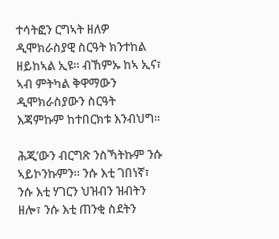ተሳትፎን ርግኣት ዘለዎ ዲሞክራስያዊ ስርዓት ክንተከል ዘይከኣል ኢዩ። ብኸምኡ ከኣ ኢና፣ ኣብ ምትካል ቅዋማውን ዲሞክራስያውን ስርዓት እጃምኩም ከተበርክቱ እንብህግ።

ሕጂ’ውን ብርግጽ ንስኻትኩም ንሱ ኣይኮንኩምን። ንሱ እቲ ገበነኛ፣ ንሱ እቲ ሃገርን ህዝብን ዝብትን ዘሎ፣ ንሱ እቲ ጠንቂ ስደትን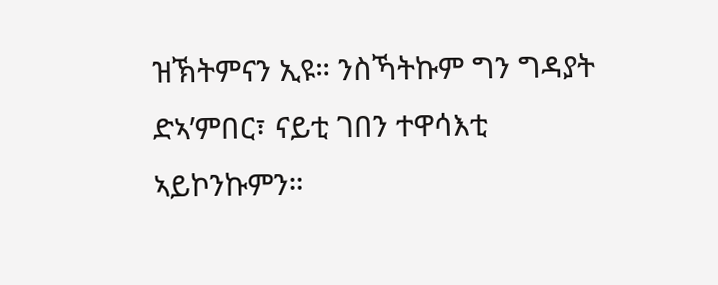ዝኽትምናን ኢዩ። ንስኻትኩም ግን ግዳያት ድኣ’ምበር፣ ናይቲ ገበን ተዋሳእቲ ኣይኮንኩምን።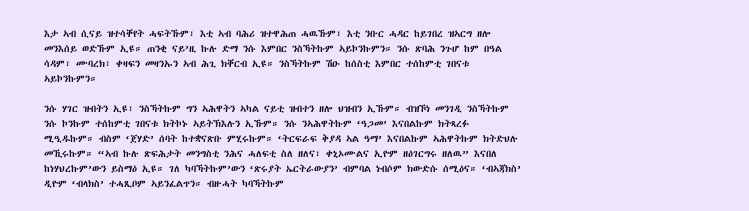እታ ኣብ ሲናይ ዝተሳቐየት ሓፍትኹም፣ እቲ ኣብ ባሕሪ ዝተዋሕጠ ሓዉኹም፣ እቲ ንቡር ሓዳር ከይገበረ ዝኣርግ ዘሎ መንእሰይ ወድኹም ኢዩ። ጠንቂ ናይ’ዚ ኩሉ ድማ ንሱ እምበር ንስኻትኩም ኣይኮንኩምን። ንሱ ጽባሕ ንጉሆ ከም በዓል ሳዳም፣ ሙባረክ፣ ቀዛፍን መዛንኡን ኣብ ሕጊ ክቐርብ ኢዩ። ንስኻትኩም ሽዑ ከሰስቲ እምበር ተሰከምቲ ገበናቱ ኣይኮንኩምን።

ንሱ ሃገር ዝብትን ኢዩ፣ ንስኻትኩም ግን ኣሕዋትን ኣካል ናይቲ ዝብተን ዘሎ ህዝብን ኢኹም። ብዝኾነ መንገዲ ንስኻትኩም ንሱ ኮንኩም ተሰከምቲ ገበናቱ ክትኮኑ ኣይትኽእሉን ኢኹም። ንሱ ንኣሕዋትኩም ‘ዓጋመ’ እናበልኩም ክትጻረፉ ሚዒዱኩም። ብስም ‘ጀሃድ’ ሰባት ከተቋናጽቡ ምሂሩኩም። ‘ትርፍራፍ ቅያዳ ኣል ዓማ’ እናበልኩም ኣሕዋትኩም ክትድህሉ መኺሩኩም። “ኣብ ኩሉ ጽፍሕታት መንግስቲ ንሕና ሓለፍቲ ስለ ዘለና፣ ቀኒኦሙልና ኢዮም ዘዕገርግሩ ዘለዉ” እናበለ ከነሃህረኩም’ውን ይስማዕ ኢዩ። ገለ ካባኻትኩም’ውን ‘ጽሩያት ኤርትራውያን’ ብምባል ነብሶም ክውድሱ ሰሚዕና። ‘ብኣጃክስ’ ዲዮም ‘ብላክስ’ ተሓጺቦም ኣይንፈልጥን። ብዙሓት ካባኻትኩም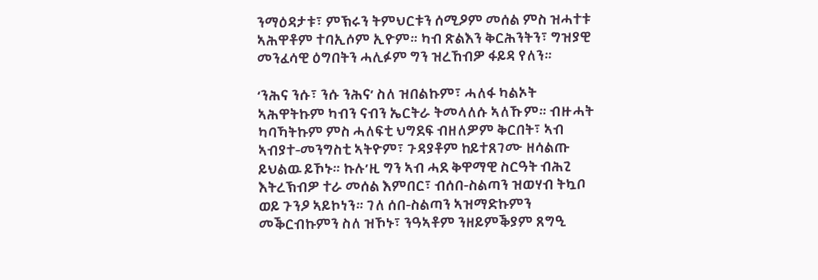ንማዕዳታቱ፣ ምኽሩን ትምህርቱን ሰሚዖም መሰል ምስ ዝሓተቱ ኣሕዋቶም ተባኢሶም ኢዮም። ካብ ጽልእን ቅርሕንትን፣ ግዝያዊ መንፈሳዊ ዕግበትን ሓሊፉም ግን ዝረኸብዎ ፋይዳ የለን።

‘ንሕና ንሱ፣ ንሱ ንሕና’ ስለ ዝበልኩም፣ ሓለፋ ካልኦት ኣሕዋትኩም ካብን ናብን ኤርትራ ትመላለሱ ኣለኹም። ብዙሓት ካባኻትኩም ምስ ሓለፍቲ ህግደፍ ብዘለዎም ቅርበት፣ ኣብ ኣብያተ-መንግስቲ ኣትዮም፣ ጉዳያቶም ከይተጸገሙ ዘሳልጡ ይህልዉ ይኾኑ። ኩሉ’ዚ ግን ኣብ ሓደ ቅዋማዊ ስርዓት ብሕጊ እትረኽብዎ ተራ መሰል እምበር፣ ብሰበ-ስልጣን ዝወሃብ ትኳቦ ወይ ጉንዖ ኣይኮነን። ገለ ሰበ-ስልጣን ኣዝማድኩምን መቕርብኩምን ስለ ዝኾኑ፣ ንዓኣቶም ንዘይምቕያም ጸግዒ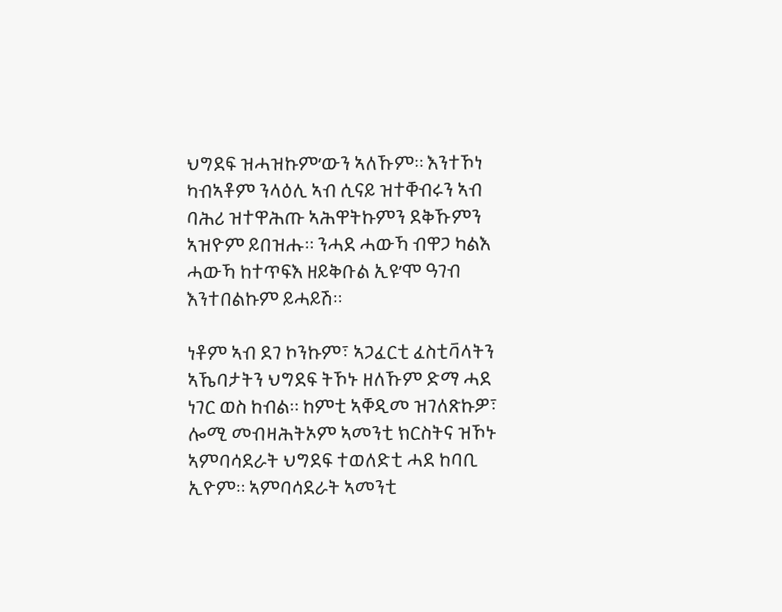ህግደፍ ዝሓዝኩም’ውን ኣለኹም። እንተኾነ ካብኣቶም ንላዕሊ ኣብ ሲናይ ዝተቐብሩን ኣብ ባሕሪ ዝተዋሕጡ ኣሕዋትኩምን ደቅኹምን ኣዝዮም ይበዝሑ። ንሓደ ሓውኻ ብዋጋ ካልእ ሓውኻ ከተጥፍእ ዘይቅቡል ኢዩ’ሞ ዓገብ እንተበልኩም ይሓይሽ።

ነቶም ኣብ ደገ ኮንኩም፣ ኣጋፈርቲ ፈስቲቫላትን ኣኼባታትን ህግደፍ ትኾኑ ዘለኹም ድማ ሓደ ነገር ወስ ከብል። ከምቲ ኣቐዲመ ዝገለጽኩዎ፣ ሎሚ መብዛሕትኦም ኣመንቲ ክርስትና ዝኾኑ ኣምባሳደራት ህግደፍ ተወለድቲ ሓደ ከባቢ ኢዮም። ኣምባሳደራት ኣመንቲ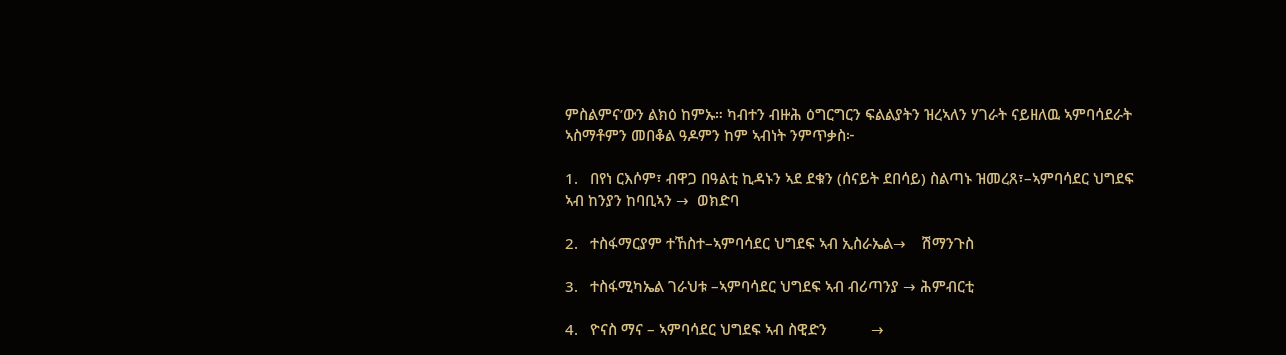ምስልምና’ውን ልክዕ ከምኡ። ካብተን ብዙሕ ዕግርግርን ፍልልያትን ዝረኣለን ሃገራት ናይዘለዉ ኣምባሳደራት ኣስማቶምን መበቆል ዓዶምን ከም ኣብነት ንምጥቃስ፦

1.   በየነ ርእሶም፣ ብዋጋ በዓልቲ ኪዳኑን ኣደ ደቁን (ሰናይት ደበሳይ) ስልጣኑ ዝመረጸ፣–ኣምባሳደር ህግደፍ ኣብ ከንያን ከባቢኣን →  ወክድባ

2.   ተስፋማርያም ተኸስተ–ኣምባሳደር ህግደፍ ኣብ ኢስራኤል→    ሽማንጉስ

3.   ተስፋሚካኤል ገራህቱ –ኣምባሳደር ህግደፍ ኣብ ብሪጣንያ → ሕምብርቲ

4.   ዮናስ ማና – ኣምባሳደር ህግደፍ ኣብ ስዊድን           →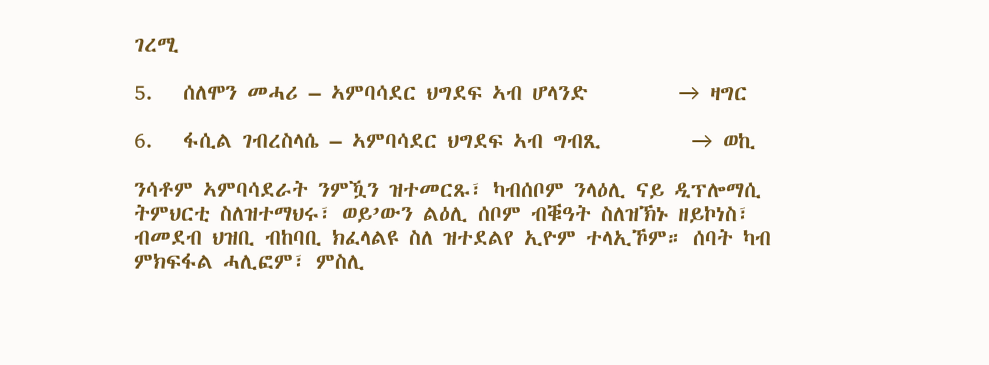ገረሚ

5.   ሰለሞን መሓሪ – ኣምባሳደር ህግደፍ ኣብ ሆላንድ         → ዛግር

6.   ፋሲል ገብረስላሴ – ኣምባሳደር ህግደፍ ኣብ ግብጺ         → ወኪ

ንሳቶም ኣምባሳደራት ንምዃን ዝተመርጹ፣ ካብሰቦም ንላዕሊ ናይ ዲፕሎማሲ ትምህርቲ ስለዝተማህሩ፣ ወይ’ውን ልዕሊ ሰቦም ብቑዓት ስለዝኽኑ ዘይኮነስ፣ ብመደብ ህዝቢ ብከባቢ ክፈላልዩ ስለ ዝተደልየ ኢዮም ተላኢኾም። ሰባት ካብ ምክፍፋል ሓሊፎም፣ ምስሊ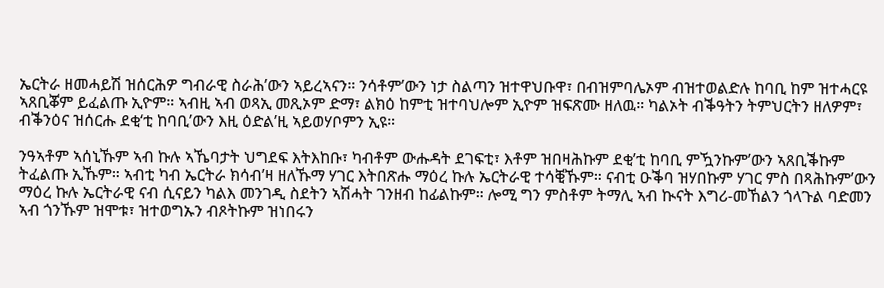ኤርትራ ዘመሓይሽ ዝሰርሕዎ ግብራዊ ስራሕ’ውን ኣይረኣናን። ንሳቶም’ውን ነታ ስልጣን ዝተዋህቡዋ፣ በብዝምባሌኦም ብዝተወልድሉ ከባቢ ከም ዝተሓርዩ ኣጸቢቖም ይፈልጡ ኢዮም። ኣብዚ ኣብ ወጻኢ መጺኦም ድማ፣ ልክዕ ከምቲ ዝተባህሎም ኢዮም ዝፍጽሙ ዘለዉ። ካልኦት ብቕዓትን ትምህርትን ዘለዎም፣ ብቕንዕና ዝሰርሑ ደቂ‘ቲ ከባቢ’ውን እዚ ዕድል’ዚ ኣይወሃቦምን ኢዩ።

ንዓኣቶም ኣሰኒኹም ኣብ ኩሉ ኣኼባታት ህግደፍ እትእከቡ፣ ካብቶም ውሑዳት ደገፍቲ፣ እቶም ዝበዛሕኩም ደቂ’ቲ ከባቢ ምዃንኩም’ውን ኣጸቢቕኩም ትፈልጡ ኢኹም። ኣብቲ ካብ ኤርትራ ክሳብ’ዛ ዘለኹማ ሃገር እትበጽሑ ማዕረ ኩሉ ኤርትራዊ ተሳቒኹም። ናብቲ ዑቕባ ዝሃበኩም ሃገር ምስ በጻሕኩም’ውን ማዕረ ኩሉ ኤርትራዊ ናብ ሲናይን ካልእ መንገዲ ስደትን ኣሽሓት ገንዘብ ከፊልኩም። ሎሚ ግን ምስቶም ትማሊ ኣብ ኲናት እግሪ-መኸልን ጎላጉል ባድመን ኣብ ጎንኹም ዝሞቱ፣ ዝተወግኡን ብጾትኩም ዝነበሩን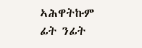ኣሕዋትኩም ፊት ንፊት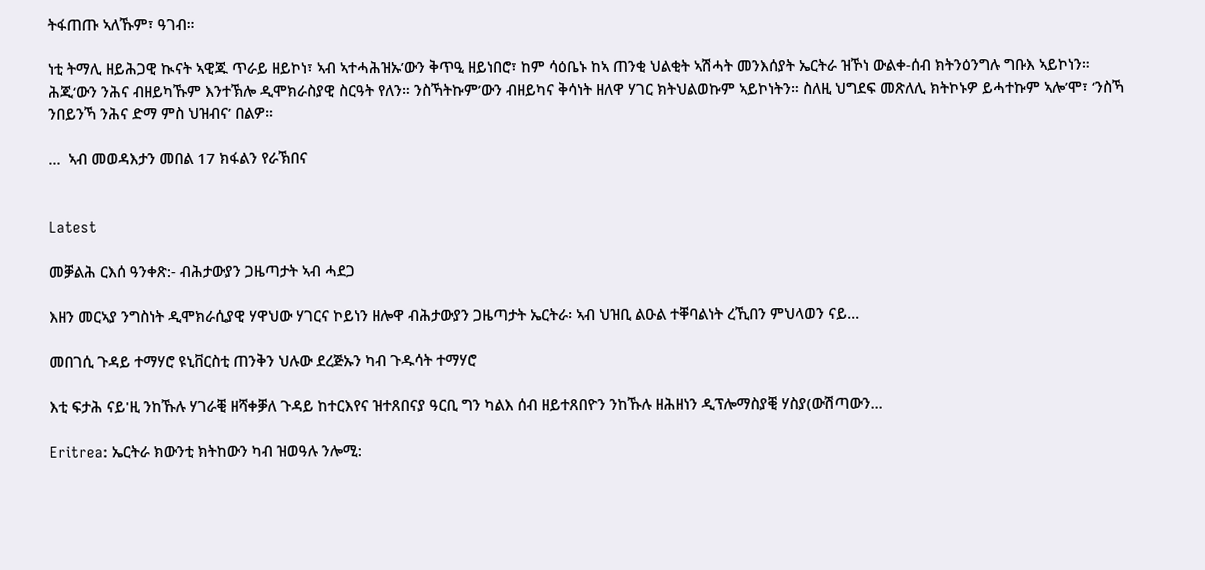ትፋጠጡ ኣለኹም፣ ዓገብ።

ነቲ ትማሊ ዘይሕጋዊ ኲናት ኣዊጁ ጥራይ ዘይኮነ፣ ኣብ ኣተሓሕዝኡ’ውን ቅጥዒ ዘይነበሮ፣ ከም ሳዕቤኑ ከኣ ጠንቂ ህልቂት ኣሽሓት መንእሰያት ኤርትራ ዝኾነ ውልቀ-ሰብ ክትንዕንግሉ ግቡእ ኣይኮነን። ሕጂ‘ውን ንሕና ብዘይካኹም እንተኽሎ ዲሞክራስያዊ ስርዓት የለን። ንስኻትኩም’ውን ብዘይካና ቅሳነት ዘለዋ ሃገር ክትህልወኩም ኣይኮነትን። ስለዚ ህግደፍ መጽለሊ ክትኮኑዎ ይሓተኩም ኣሎ’ሞ፣ ‘ንስኻ ንበይንኻ ንሕና ድማ ምስ ህዝብና’ በልዎ።

…  ኣብ መወዳእታን መበል 17 ክፋልን የራኽበና


Latest

መቓልሕ ርእሰ ዓንቀጽ:- ብሕታውያን ጋዜጣታት ኣብ ሓደጋ

እዘን መርኣያ ንግስነት ዲሞክራሲያዊ ሃዋህው ሃገርና ኮይነን ዘሎዋ ብሕታውያን ጋዜጣታት ኤርትራ፡ ኣብ ህዝቢ ልዑል ተቐባልነት ረኺበን ምህላወን ናይ...

መበገሲ ጉዳይ ተማሃሮ ዩኒቨርስቲ ጠንቅን ህሉው ደረጅኡን ካብ ጉዱሳት ተማሃሮ

እቲ ፍታሕ ናይ'ዚ ንከኹሉ ሃገራቒ ዘሻቀቓለ ጉዳይ ከተርእየና ዝተጸበናያ ዓርቢ ግን ካልእ ሰብ ዘይተጸበዮን ንከኹሉ ዘሕዘነን ዲፕሎማስያቒ ሃስያ(ውሽጣውን...

Eritrea: ኤርትራ ክውንቲ ክትከውን ካብ ዝወዓሉ ንሎሚ: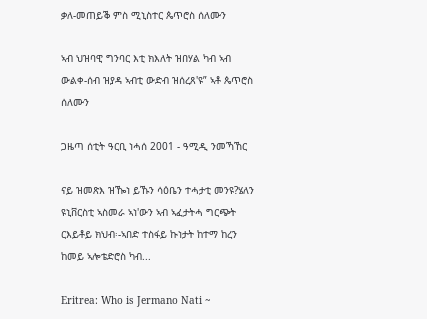ቃለ-መጠይቕ ምስ ሚኒስተር ጴጥሮስ ሰለሙን

ኣብ ህዝባዊ ግንባር እቲ ክእለት ዝበሃል ካብ ኣብ ውልቀ-ሰብ ዝያዳ ኣብቲ ውድብ ዝሰረጸ'ዩ” ኣቶ ጴጥሮስ ሰለሙን

ጋዜጣ ሰቲት ዓርቢ ነሓሰ 2001 - ዓሚዲ ንመኻኸር

ናይ ዝመጽእ ዝዀነ ይኹን ሳዕቤን ተሓታቲ መንዩ?ሄለን ዩኒቨርስቲ ኣስመራ ኣነ'ውን ኣብ ኣፈታትሓ ግርጭት ርእይቶይ ክህብ፡-ኣበድ ተስፋይ ኩነታት ከተማ ከረን ከመይ ኣሎቴድሮስ ካብ...

Eritrea: Who is Jermano Nati ~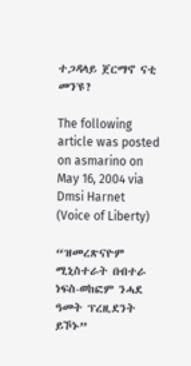ተጋዳላይ ጀርማኖ ናቲ መን'ዩ?

The following article was posted on asmarino on May 16, 2004 via Dmsi Harnet (Voice of Liberty)

“ዝመረጽናዮም ሚኒስተራት በብተራ ነፍስ-ወከፎም ንሓደ ዓመት ፕረዚደንት ይኾኑ”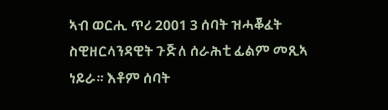ኣብ ወርሒ ጥሪ 2001 3 ሰባት ዝሓቖፈት ስዊዘርላንዳዊት ጉጅለ ሰራሕቲ ፊልም መጺኣ ነይራ። እቶም ሰባት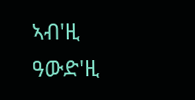ኣብ'ዚ ዓውድ'ዚ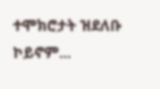ተሞክሮታት ዝደለቡ ኮይኖም...